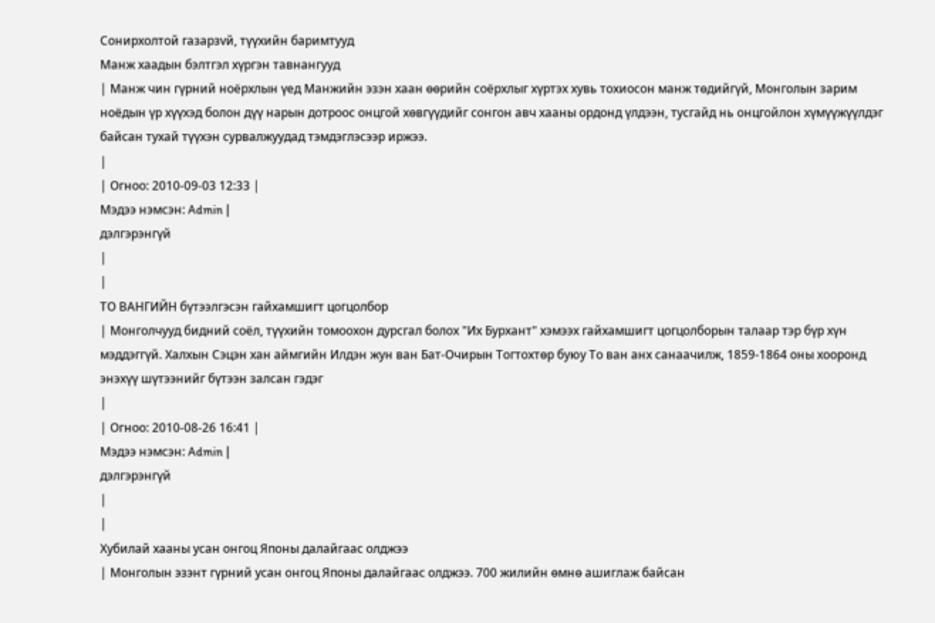Сонирхолтой газарзvй, түүхийн баримтууд
Манж хаадын бэлтгэл хүргэн тавнангууд
| Манж чин гүрний ноёрхлын үед Манжийн эзэн хаан өөрийн соёрхлыг хүртэх хувь тохиосон манж төдийгүй, Монголын зарим ноёдын үр хүүхэд болон дүү нарын дотроос онцгой хөвгүүдийг сонгон авч хааны ордонд үлдээн, тусгайд нь онцгойлон хүмүүжүүлдэг байсан тухай түүхэн сурвалжуудад тэмдэглэсээр иржээ.
|
| Огноо: 2010-09-03 12:33 |
Мэдээ нэмсэн: Admin |
дэлгэрэнгүй
|
|
ТО ВАНГИЙН бүтээлгэсэн гайхамшигт цогцолбор
| Монголчууд бидний соёл, түүхийн томоохон дурсгал болох "Их Бурхант" хэмээх гайхамшигт цогцолборын талаар тэр бүр хүн мэддэггүй. Халхын Сэцэн хан аймгийн Илдэн жун ван Бат-Очирын Тогтохтөр буюу То ван анх санаачилж, 1859-1864 оны хооронд энэхүү шүтээнийг бүтээн залсан гэдэг
|
| Огноо: 2010-08-26 16:41 |
Мэдээ нэмсэн: Admin |
дэлгэрэнгүй
|
|
Хубилай хааны усан онгоц Японы далайгаас олджээ
| Монголын эзэнт гүрний усан онгоц Японы далайгаас олджээ. 700 жилийн өмнө ашиглаж байсан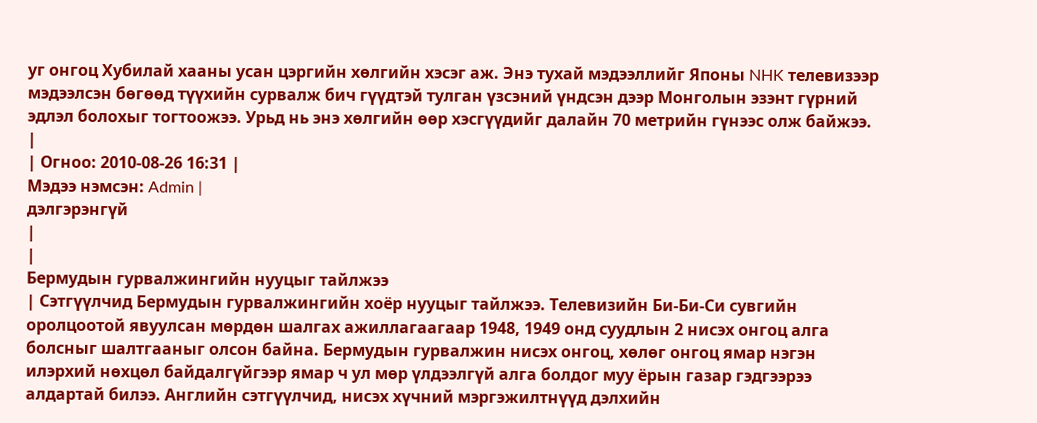уг онгоц Хубилай хааны усан цэргийн хөлгийн хэсэг аж. Энэ тухай мэдээллийг Японы NHK телевизээр мэдээлсэн бөгөөд түүхийн сурвалж бич гүүдтэй тулган үзсэний үндсэн дээр Монголын эзэнт гүрний эдлэл болохыг тогтоожээ. Урьд нь энэ хөлгийн өөр хэсгүүдийг далайн 70 метрийн гүнээс олж байжээ.
|
| Огноо: 2010-08-26 16:31 |
Мэдээ нэмсэн: Admin |
дэлгэрэнгүй
|
|
Бермудын гурвалжингийн нууцыг тайлжээ
| Сэтгүүлчид Бермудын гурвалжингийн хоёр нууцыг тайлжээ. Телевизийн Би-Би-Си сувгийн оролцоотой явуулсан мөрдөн шалгах ажиллагаагаар 1948, 1949 онд суудлын 2 нисэх онгоц алга болсныг шалтгааныг олсон байна. Бермудын гурвалжин нисэх онгоц, хөлөг онгоц ямар нэгэн илэрхий нөхцөл байдалгүйгээр ямар ч ул мөр үлдээлгүй алга болдог муу ёрын газар гэдгээрээ алдартай билээ. Английн сэтгүүлчид, нисэх хүчний мэргэжилтнүүд дэлхийн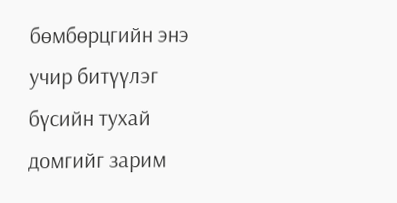бөмбөрцгийн энэ учир битүүлэг бүсийн тухай домгийг зарим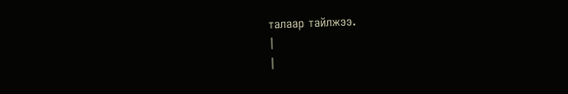талаар тайлжээ.
|
|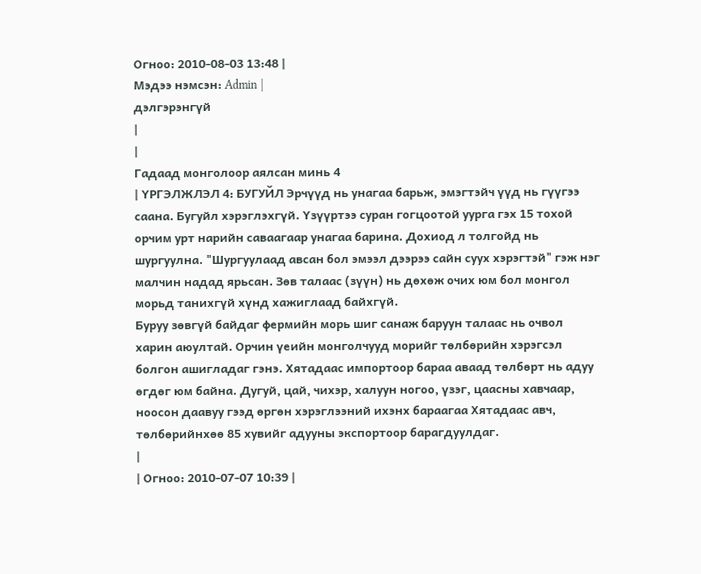Огноо: 2010-08-03 13:48 |
Мэдээ нэмсэн: Admin |
дэлгэрэнгүй
|
|
Гадаад монголоор аялсан минь 4
| ҮРГЭЛЖЛЭЛ 4: БУГУЙЛ Эрчүүд нь унагаа барьж, эмэгтэйч үүд нь гүүгээ саана. Бугуйл хэрэглэхгүй. Үзүүртээ суран гогцоотой уурга гэх 15 тохой орчим урт нарийн саваагаар унагаа барина. Дохиод л толгойд нь шургуулна. "Шургуулаад авсан бол эмээл дээрээ сайн суух хэрэгтэй" гэж нэг малчин надад ярьсан. Зөв талаас (зүүн) нь дөхөж очих юм бол монгол морьд танихгүй хүнд хажиглаад байхгүй.
Буруу зөвгүй байдаг фермийн морь шиг санаж баруун талаас нь очвол харин аюултай. Орчин үеийн монголчууд морийг төлбөрийн хэрэгсэл болгон ашигладаг гэнэ. Хятадаас импортоор бараа аваад төлбөрт нь адуу өгдөг юм байна. Дугуй, цай, чихэр, халуун ногоо, үзэг, цаасны хавчаар, ноосон даавуу гээд өргөн хэрэглээний ихэнх бараагаа Хятадаас авч, төлбөрийнхөө 85 хувийг адууны экспортоор барагдуулдаг.
|
| Огноо: 2010-07-07 10:39 |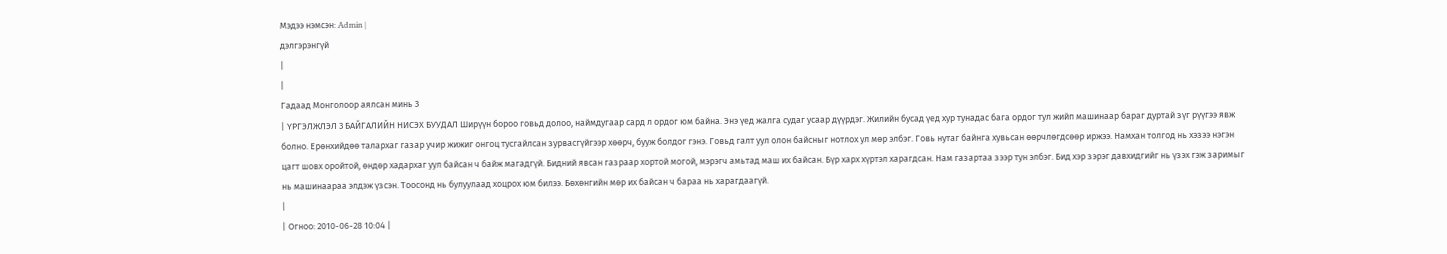Мэдээ нэмсэн: Admin |
дэлгэрэнгүй
|
|
Гадаад Монголоор аялсан минь 3
| ҮРГЭЛЖЛЭЛ 3 БАЙГАЛИЙН НИСЭХ БУУДАЛ Ширүүн бороо говьд долоо, наймдугаар сард л ордог юм байна. Энэ үед жалга судаг усаар дүүрдэг. Жилийн бусад үед хур тунадас бага ордог тул жийп машинаар бараг дуртай зүг рүүгээ явж болно. Ерөнхийдөө талархаг газар учир жижиг онгоц тусгайлсан зурвасгүйгээр хөөрч, бууж болдог гэнэ. Говьд галт уул олон байсныг нотлох ул мөр элбэг. Говь нутаг байнга хувьсан өөрчлөгдсөөр иржээ. Намхан толгод нь хэзээ нэгэн цагт шовх оройтой, өндөр хадархаг уул байсан ч байж магадгүй. Бидний явсан газраар хортой могой, мэрэгч амьтад маш их байсан. Бүр харх хүртэл харагдсан. Нам газартаа зээр тун элбэг. Бид хэр зэрэг давхидгийг нь үзэх гэж заримыг нь машинаараа элдэж үзсэн. Тоосонд нь булуулаад хоцрох юм билээ. Бөхөнгийн мөр их байсан ч бараа нь харагдаагүй.
|
| Огноо: 2010-06-28 10:04 |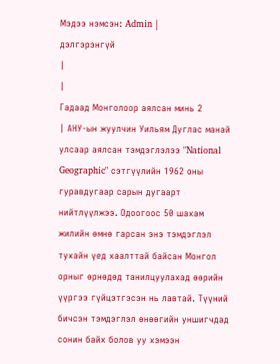Мэдээ нэмсэн: Admin |
дэлгэрэнгүй
|
|
Гадаад Монголоор аялсан минь 2
| АНУ-ын жуулчин Уильям Дуглас манай улсаар аялсан тэмдэглэлээ "National Geographic" сэтгүүлийн 1962 оны гуравдугаар сарын дугаарт нийтлүүлжээ. Одоогоос 50 шахам жилийн өмнө гарсан энэ тэмдэглэл тухайн үед хаалттай байсан Монгол орныг өрнөдөд танилцуулахад өөрийн үүргээ гүйцэтгэсэн нь лавтай. Түүний бичсэн тэмдэглэл өнөөгийн уншигчдад сонин байх болов уу хэмээн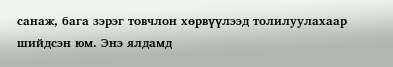санаж, бага зэрэг товчлон хөрвүүлээд толилуулахаар шийдсэн юм. Энэ ялдамд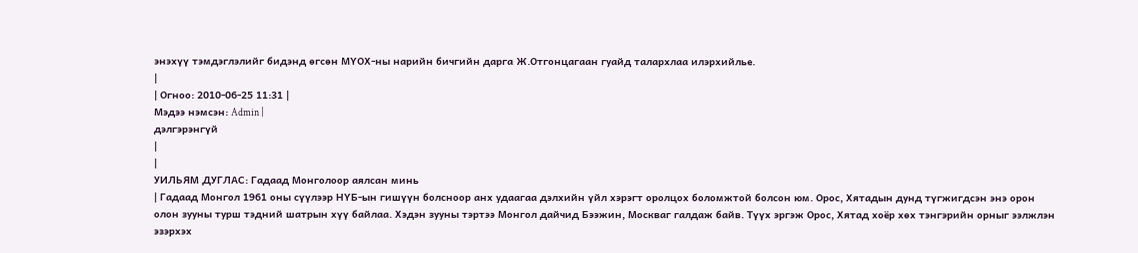энэхүү тэмдэглэлийг бидэнд өгсөн МҮОХ-ны нарийн бичгийн дарга Ж.Отгонцагаан гуайд талархлаа илэрхийлье.
|
| Огноо: 2010-06-25 11:31 |
Мэдээ нэмсэн: Admin |
дэлгэрэнгүй
|
|
УИЛЬЯМ ДУГЛАС: Гадаад Монголоор аялсан минь
| Гадаад Монгол 1961 оны сүүлээр НҮБ-ын гишүүн болсноор анх удаагаа дэлхийн үйл хэрэгт оролцох боломжтой болсон юм. Орос, Хятадын дунд түгжигдсэн энэ орон олон зууны турш тэдний шатрын хүү байлаа. Хэдэн зууны тэртээ Монгол дайчид Бээжин, Москваг галдаж байв. Түүх эргэж Орос, Хятад хоёр хөх тэнгэрийн орныг ээлжлэн эзэрхэх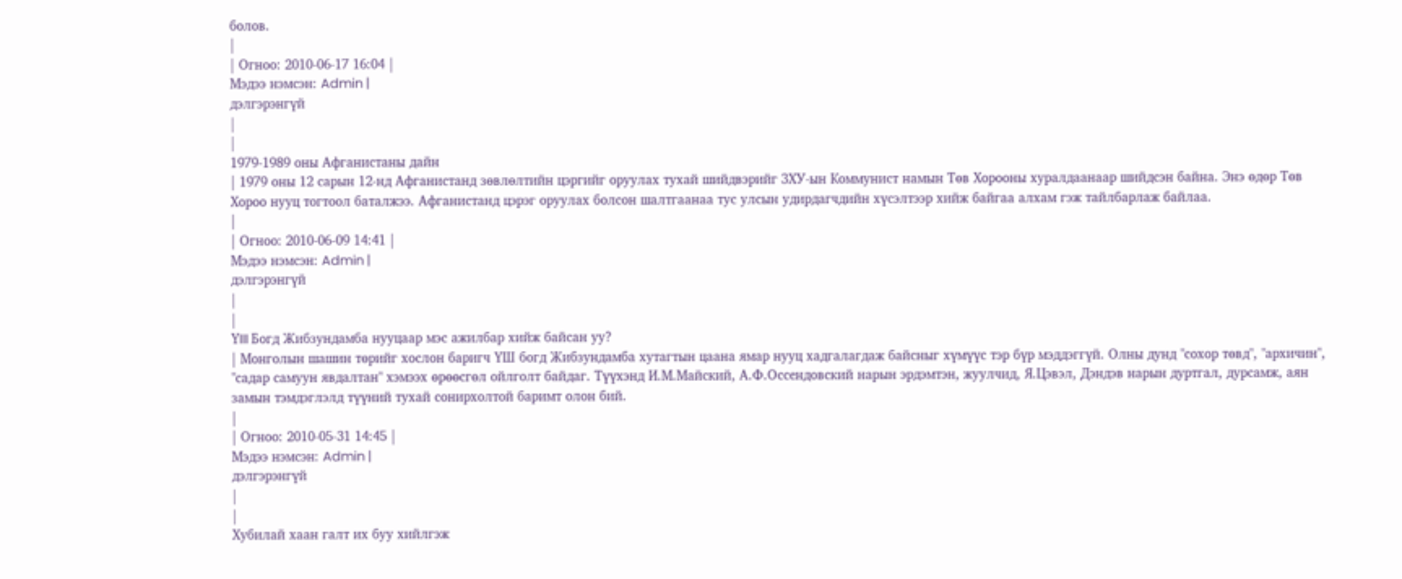болов.
|
| Огноо: 2010-06-17 16:04 |
Мэдээ нэмсэн: Admin |
дэлгэрэнгүй
|
|
1979-1989 оны Афганистаны дайн
| 1979 оны 12 сарын 12-нд Афганистанд зөвлөлтийн цэргийг оруулах тухай шийдвэрийг ЗХУ-ын Коммунист намын Төв Хорооны хуралдаанаар шийдсэн байна. Энэ өдөр Төв Хороо нууц тогтоол баталжээ. Афганистанд цэрэг оруулах болсон шалтгаанаа тус улсын удирдагчдийн хүсэлтээр хийж байгаа алхам гэж тайлбарлаж байлаа.
|
| Огноо: 2010-06-09 14:41 |
Мэдээ нэмсэн: Admin |
дэлгэрэнгүй
|
|
ҮIII Богд Жибзундамба нууцаар мэс ажилбар хийж байсан уу?
| Монголын шашин төрийг хослон баригч ҮШ богд Жибзундамба хутагтын цаана ямар нууц хадгалагдаж байсныг хүмүүс тэр бүр мэддэггүй. Олны дунд "сохор төвд", "архичин", "садар самуун явдалтан" хэмээх өрөөсгөл ойлголт байдаг. Түүхэнд И.М.Майский, А.Ф.Оссендовский нарын эрдэмтэн, жуулчид, Я.Цэвэл, Дэндэв нарын дуртгал, дурсамж, аян замын тэмдэглэлд түүний тухай сонирхолтой баримт олон бий.
|
| Огноо: 2010-05-31 14:45 |
Мэдээ нэмсэн: Admin |
дэлгэрэнгүй
|
|
Хубилай хаан галт их буу хийлгэж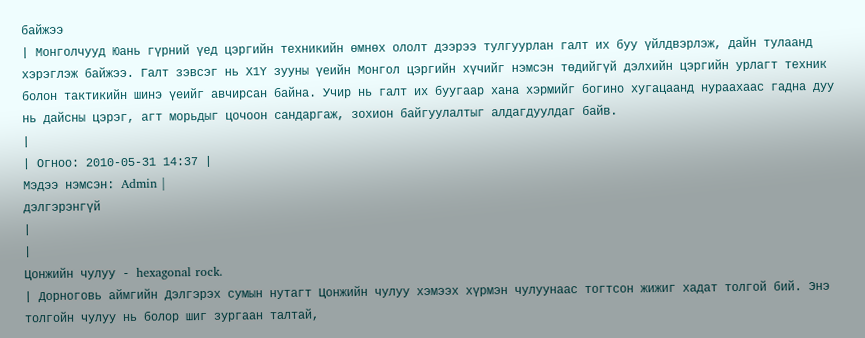байжээ
| Монголчууд Юань гүрний үед цэргийн техникийн өмнөх ололт дээрээ тулгуурлан галт их буу үйлдвэрлэж, дайн тулаанд хэрэглэж байжээ. Галт зэвсэг нь Х1Ү зууны үеийн Монгол цэргийн хүчийг нэмсэн төдийгүй дэлхийн цэргийн урлагт техник болон тактикийн шинэ үеийг авчирсан байна. Учир нь галт их буугаар хана хэрмийг богино хугацаанд нураахаас гадна дуу нь дайсны цэрэг, агт морьдыг цочоон сандаргаж, зохион байгуулалтыг алдагдуулдаг байв.
|
| Огноо: 2010-05-31 14:37 |
Мэдээ нэмсэн: Admin |
дэлгэрэнгүй
|
|
Цонжийн чулуу - hexagonal rock.
| Дорноговь аймгийн Дэлгэрэх сумын нутагт Цонжийн чулуу хэмээх хүрмэн чулуунаас тогтсон жижиг хадат толгой бий. Энэ толгойн чулуу нь болор шиг зургаан талтай,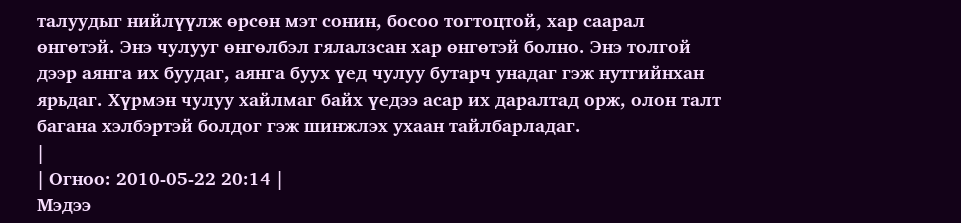талуудыг нийлүүлж өрсөн мэт сонин, босоо тогтоцтой, хар саарал өнгөтэй. Энэ чулууг өнгөлбэл гялалзсан хар өнгөтэй болно. Энэ толгой дээр аянга их буудаг, аянга буух үед чулуу бутарч унадаг гэж нутгийнхан ярьдаг. Хүрмэн чулуу хайлмаг байх үедээ асар их даралтад орж, олон талт багана хэлбэртэй болдог гэж шинжлэх ухаан тайлбарладаг.
|
| Огноо: 2010-05-22 20:14 |
Мэдээ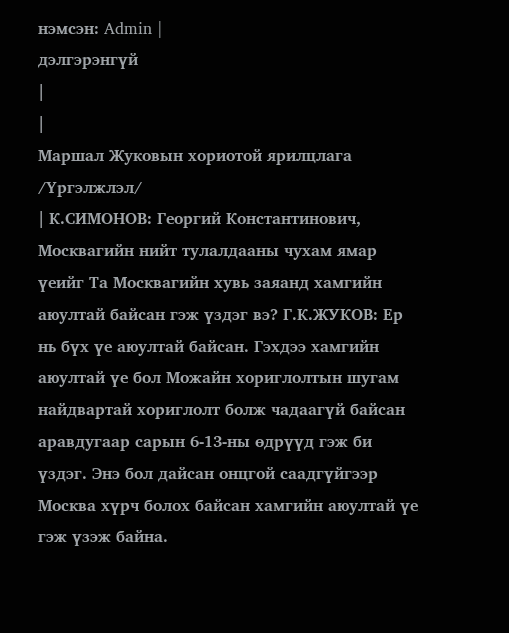нэмсэн: Admin |
дэлгэрэнгүй
|
|
Маршал Жуковын хориотой ярилцлага /Үргэлжлэл/
| К.СИМОНОВ: Георгий Константинович, Москвагийн нийт тулалдааны чухам ямар үеийг Та Москвагийн хувь заяанд хамгийн аюултай байсан гэж үздэг вэ? Г.К.ЖУКОВ: Ер нь бүх үе аюултай байсан. Гэхдээ хамгийн аюултай үе бол Можайн хориглолтын шугам найдвартай хориглолт болж чадаагүй байсан аравдугаар сарын 6-13-ны өдрүүд гэж би үздэг. Энэ бол дайсан онцгой саадгүйгээр Москва хүрч болох байсан хамгийн аюултай үе гэж үзэж байна.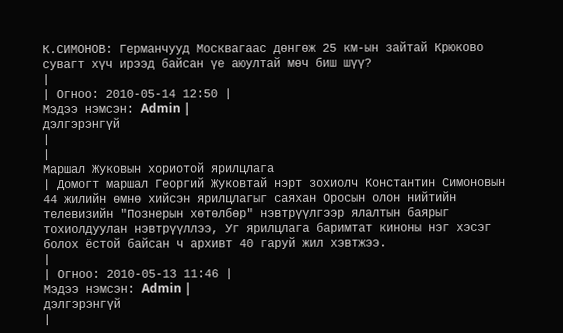К.СИМОНОВ: Германчууд Москвагаас дөнгөж 25 км-ын зайтай Крюково сувагт хүч ирээд байсан үе аюултай мөч биш шүү?
|
| Огноо: 2010-05-14 12:50 |
Мэдээ нэмсэн: Admin |
дэлгэрэнгүй
|
|
Маршал Жуковын хориотой ярилцлага
| Домогт маршал Георгий Жуковтай нэрт зохиолч Константин Симоновын 44 жилийн өмнө хийсэн ярилцлагыг саяхан Оросын олон нийтийн телевизийн "Познерын хөтөлбөр" нэвтрүүлгээр ялалтын баярыг тохиолдуулан нэвтрүүллээ, Уг ярилцлага баримтат киноны нэг хэсэг болох ёстой байсан ч архивт 40 гаруй жил хэвтжээ.
|
| Огноо: 2010-05-13 11:46 |
Мэдээ нэмсэн: Admin |
дэлгэрэнгүй
|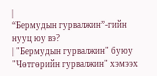|
“Бермудын гурвалжин”-гийн нууц юу вэ?
| "Бермудын гурвалжин" буюу "Чөтгөрийн гурвалжин" хэмээх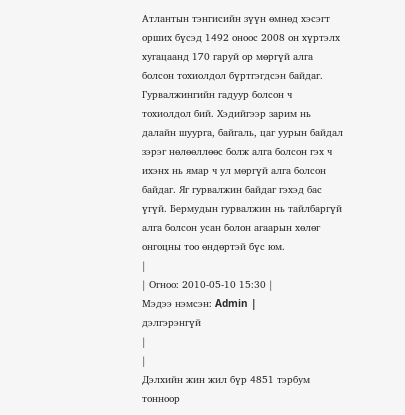Атлантын тэнгисийн зүүн өмнөд хэсэгт орших бүсэд 1492 оноос 2008 он хүртэлх хугацаанд 170 гаруй ор мөргүй алга болсон тохиолдол бүртгэгдсэн байдаг. Гурвалжингийн гадуур болсон ч тохиолдол бий. Хэдийгээр зарим нь далайн шуурга, байгаль, цаг уурын байдал зэрэг нөлөөллөөс болж алга болсон гэх ч ихэнх нь ямар ч ул мөргүй алга болсон байдаг. Яг гурвалжин байдаг гэхэд бас үгүй. Бермудын гурвалжин нь тайлбаргүй алга болсон усан болон агаарын хөлөг онгоцны тоо өндөртэй бүс юм.
|
| Огноо: 2010-05-10 15:30 |
Мэдээ нэмсэн: Admin |
дэлгэрэнгүй
|
|
Дэлхийн жин жил бүр 4851 тэрбум тонноор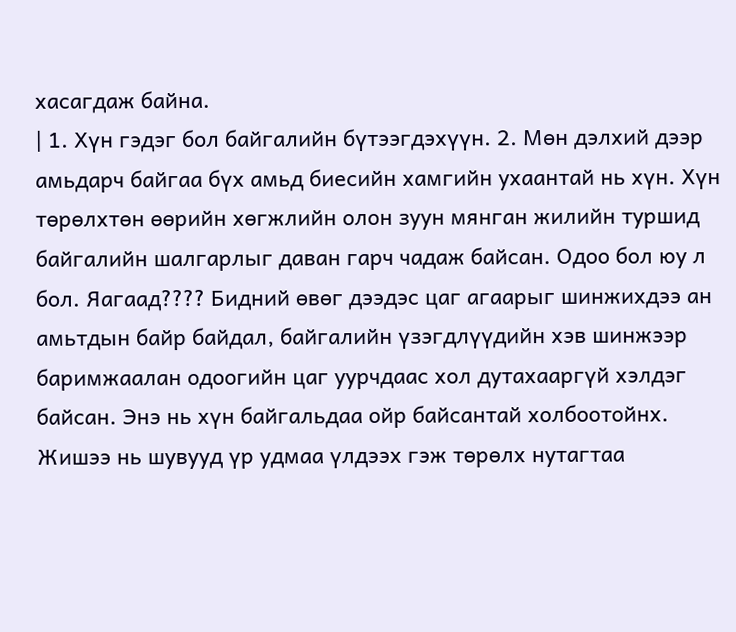хасагдаж байна.
| 1. Хүн гэдэг бол байгалийн бүтээгдэхүүн. 2. Мөн дэлхий дээр амьдарч байгаа бүх амьд биесийн хамгийн ухаантай нь хүн. Хүн төрөлхтөн өөрийн хөгжлийн олон зуун мянган жилийн туршид байгалийн шалгарлыг даван гарч чадаж байсан. Одоо бол юу л бол. Яагаад???? Бидний өвөг дээдэс цаг агаарыг шинжихдээ ан амьтдын байр байдал, байгалийн үзэгдлүүдийн хэв шинжээр баримжаалан одоогийн цаг уурчдаас хол дутахааргүй хэлдэг байсан. Энэ нь хүн байгальдаа ойр байсантай холбоотойнх. Жишээ нь шувууд үр удмаа үлдээх гэж төрөлх нутагтаа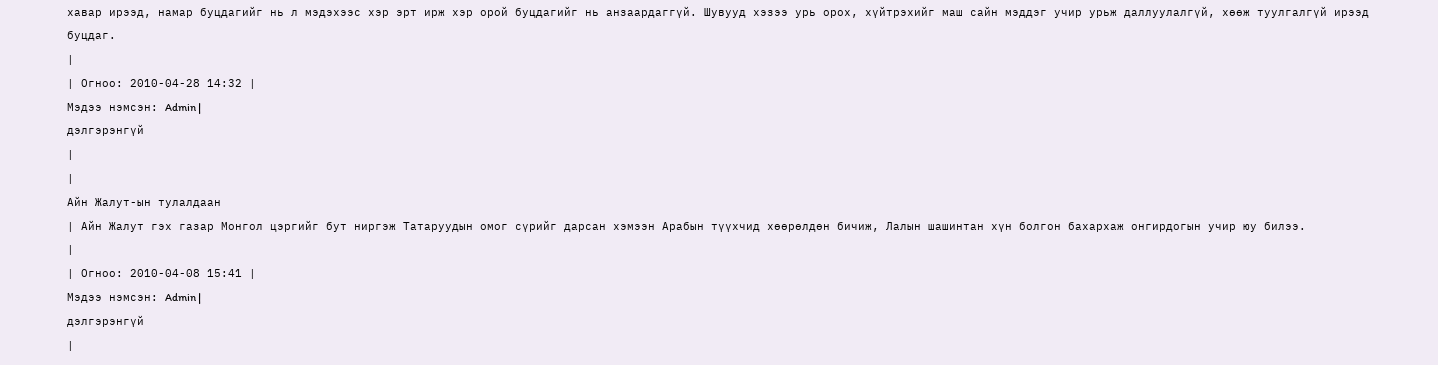хавар ирээд, намар буцдагийг нь л мэдэхээс хэр эрт ирж хэр орой буцдагийг нь анзаардаггүй. Шувууд хэзээ урь орох, хүйтрэхийг маш сайн мэддэг учир урьж даллуулалгүй, хөөж туулгалгүй ирээд буцдаг.
|
| Огноо: 2010-04-28 14:32 |
Мэдээ нэмсэн: Admin |
дэлгэрэнгүй
|
|
Айн Жалут-ын тулалдаан
| Айн Жалут гэх газар Монгол цэргийг бут ниргэж Татаруудын омог сүрийг дарсан хэмээн Арабын түүхчид хөөрөлдөн бичиж, Лалын шашинтан хүн болгон бахархаж онгирдогын учир юу билээ.
|
| Огноо: 2010-04-08 15:41 |
Мэдээ нэмсэн: Admin |
дэлгэрэнгүй
|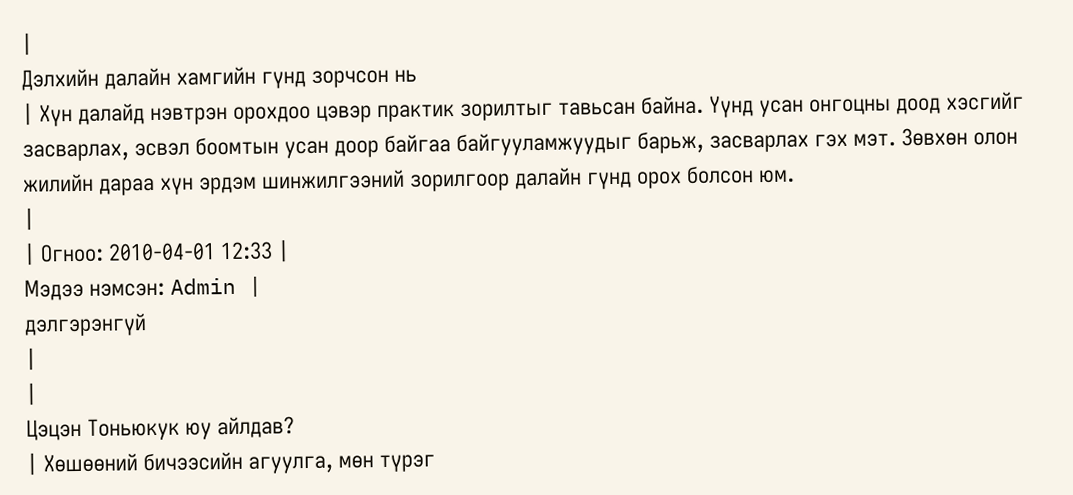|
Дэлхийн далайн хамгийн гүнд зорчсон нь
| Хүн далайд нэвтрэн орохдоо цэвэр практик зорилтыг тавьсан байна. Үүнд усан онгоцны доод хэсгийг засварлах, эсвэл боомтын усан доор байгаа байгууламжуудыг барьж, засварлах гэх мэт. Зөвхөн олон жилийн дараа хүн эрдэм шинжилгээний зорилгоор далайн гүнд орох болсон юм.
|
| Огноо: 2010-04-01 12:33 |
Мэдээ нэмсэн: Admin |
дэлгэрэнгүй
|
|
Цэцэн Тоньюкук юу айлдав?
| Хөшөөний бичээсийн агуулга, мөн түрэг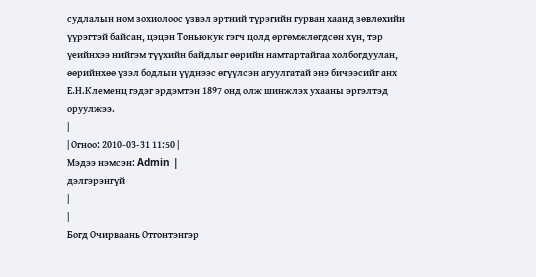судлалын ном зохиолоос үзвэл эртний түрэгийн гурван хаанд зөвлөхийн үүрэгтэй байсан, цэцэн Тоньюкук гэгч цолд өргөмжлөгдсөн хүн, тэр үеийнхээ нийгэм түүхийн байдлыг өөрийн намтартайгаа холбогдуулан, өөрийнхөө үзэл бодлын үүднээс өгүүлсэн агуулгатай энэ бичээсийг анх Е.Н.Клеменц гэдэг эрдэмтэн 1897 онд олж шинжлэх ухааны эргэлтэд оруулжээ.
|
| Огноо: 2010-03-31 11:50 |
Мэдээ нэмсэн: Admin |
дэлгэрэнгүй
|
|
Богд Очирваань Отгонтэнгэр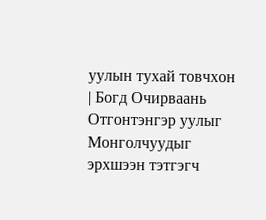уулын тухай товчхон
| Богд Очирваань Отгонтэнгэр уулыг Монголчуудыг эрхшээн тэтгэгч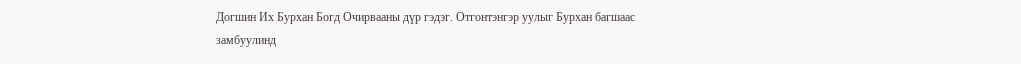Догшин Их Бурхан Богд Очирвааны дүр гэдэг. Отгонтэнгэр уулыг Бурхан багшаас замбуулинд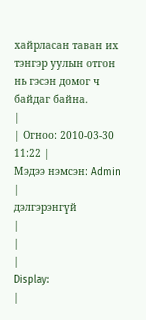хайрласан таван их тэнгэр уулын отгон нь гэсэн домог ч байдаг байна.
|
| Огноо: 2010-03-30 11:22 |
Мэдээ нэмсэн: Admin |
дэлгэрэнгүй
|
|
|
Display:
|